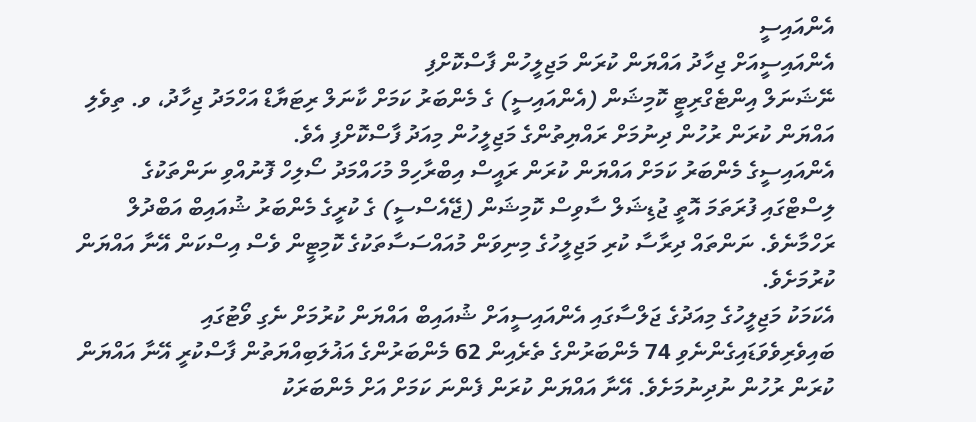އެންއައިސީ
އެންއައިސީއަށް ޖިހާދު އައްޔަން ކުރަން މަޖިލީހުން ފާސްކޮށްފި
ނޭޝަނަލް އިންޓެގްރިޓީ ކޮމިޝަން (އެންއައިސީ) ގެ މެންބަރު ކަމަށް ކާނަލް ރިޓަޔާޑް އަހްމަދު ޖިހާދު، ވ. ތިވެލި އައްޔަން ކުރަން ރުހުން ދިނުމަށް ރައްޔިތުންގެ މަޖިލީހުން މިއަދު ފާސްކޮށްފި އެވެ.
އެންއައިސީގެ މެންބަރު ކަމަށް އައްޔަން ކުރަން ރައީސް އިބްރާހިމް މުހައްމަދު ސޯލިހް ފޮނުއްވި ނަންތަކުގެ ލިސްޓްގައި ފުރަތަމަ އޮތީ ޖުޑިޝަލް ސާވިސް ކޮމިޝަން (ޖޭއެސްސީ) ގެ ކުރީގެ މެންބަރު ޝުއައިބް އަބްދުލް ރަހްމާނެވެ. ނަންތައް ދިރާސާ ކުރި މަޖިލީހުގެ މިނިވަން މުއައްސަސާތަކުގެ ކޮމިޓީން ވެސް އިސްކަން އޭނާ އައްޔަން ކުރުމަށެވެ.
އެކަމަކު މަޖިލީހުގެ މިއަދުގެ ޖަލްސާގައި އެންއައިސީއަށް ޝުއައިބް އައްޔަން ކުރުމަށް ނެގި ވޯޓުގައި ބައިވެރިވެވަޑައިގެންނެވި 74 މެންބަރުންގެ ތެރެއިން 62 މެންބަރުންގެ އަޣުލަބިއްޔަތުން ފާސްކުރީ އޭނާ އައްޔަން ކުރަން ރުހުން ނުދިނުމަށެވެ. އޭނާ އައްޔަން ކުރަން ފެންނަ ކަމަށް އަށް މެންބަރަކު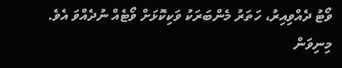ވޯޓު ދެއްވިއިރު، ހަތަރު މެންބަރަކު ވަކިކޮޅަށް ވޯޓެއް ނުދެއްވަ އެވެ.
މިނިވަން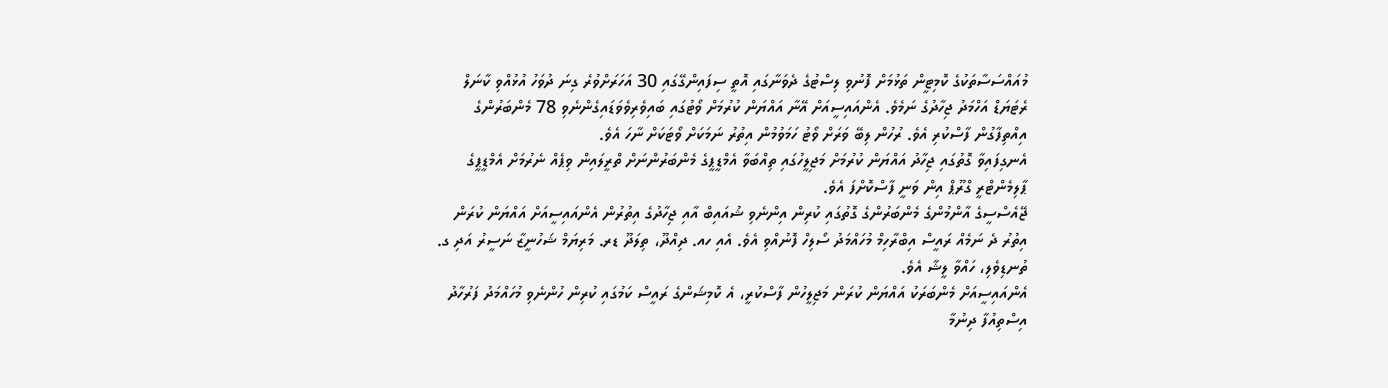މުއައްސަސާތަކުގެ ކޮމިޓީން ތަޅުމަށް ފޮނުވި ލިސްޓުގެ ދެވަނާގައި އޮތީ ސިފައިންގޭގައި 30 އަހަރަށްވުރެ ގިނަ ދުވަހު އުޅުއްވި ކާނަލް ރެޓަޔަޑް އަހްމަދު ޖިހާދުގެ ނަމެވެ. އެންއައިސީއަށް އޭނާ އައްޔަން ކުރުމަށް ވޯޓުގައި ބައިވެރިވެވަޑައިގެންނެވި 78 މެންބަރުންގެ އިއްތިފާގުން ފާސްކުރި އެވެ. ރުހުން ލިބޭ ވަރަށް ވޯޓު ހަމަވުމުން އިތުރު ނަމަކަށް ވޯޓަކަށް ނާހަ އެވެ.
އެނގިފައިވާ ގޮތުގައި ޖިހާދު އައްޔަން ކުރުމަށް މަޖިލީހުގައި ތިއްބަވާ އެމްޑީޕީގެ މެންބަރުންނަށް ތްރީލައިން ވިޕެއް ނެރުމަށް އެމްޑީޕީގެ ޕާލިމެންޓްރީ ގްރޫޕް އިން ވަނީ ފާސްކޮށްފަ އެވެ.
ޖޭއެސްސީގެ އާންމުންގެ މެންބަރުންގެ ގޮތުގައި ކުރިން އިންނެވި ޝުއައިބް އާއި ޖިހާދުގެ އިތުރުން އެންއައިސީއަށް އައްޔަން ކުރަން އިތުރު ދެ ނަމެއް ރައީސް އިބްރާހިމް މުހައްމަދު ސޯލިހް ފޮނުއްވި އެވެ. އެއި ހއ. ދިއްދޫ، ތިލަދޫ ޑރ. މަރިޔަމް ޝަހުނީޒާ ނަސީރު އަދި ގ. ތުނޑިވެލި، ހައްވާ ލީޝާ އެވެ.
އެންއައިސީއަށް މެންބަރަކު އައްޔަން ކުރަން މަޖިލީހުން ފާސްކުރީ، އެ ކޮމިޝަންގެ ރައީސް ކަމުގައި ކުރިން ހުންނެވި މުހައްމަދު ފަރުހާދު އިސްތިއުފާ ދިނުމާ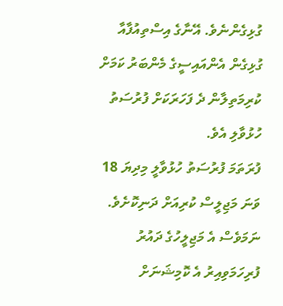ގުޅިގެންނެވެ. އޭނާގެ އިސްތިއުފާއާ ގުޅިގެން އެންއައިސީގެ މެންބަރު ކަމަށް ކުރިމަތިލާން ދެ ފަހަރަކަށް ފުރުސަތު ހުޅުވާލި އެވެ.
ފުރަތަމަ ފުރުސަތު ހުޅުވާލީ މިދިޔަ 18 ވަނަ މަޖިލީސް ކުރިއަށް ދަނިކޮށެވެ. ނަމަވެސް އެ މަޖިލީހުގެ ދައުރު ފުރިހަމަވިއިރު އެ ކޮމިޝަނަށް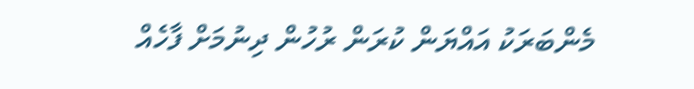މެންބަރަކު އައްޔަން ކުރަން ރުހުން ދިނުމަށް ފާހެއް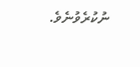ނުކުރެވުނެވެ.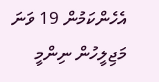އެހެންކަމުން 19 ވަނަ މަޖިލީހުން ނިންމީ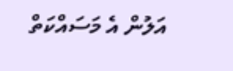އަލުން އެ މަސައްކަތް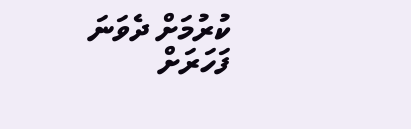ކުރުމަށް ދެވަނަ ފަހަރަށް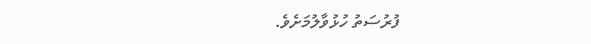ފުރުސަތު ހުޅުވާލުމަށެވެ.